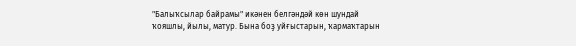"Балыҡсылар байрамы" икәнен белгәндәй көн шундай ҡояшлы, йылы, матур. Бына боҙ уйғыстарын, ҡармаҡтарын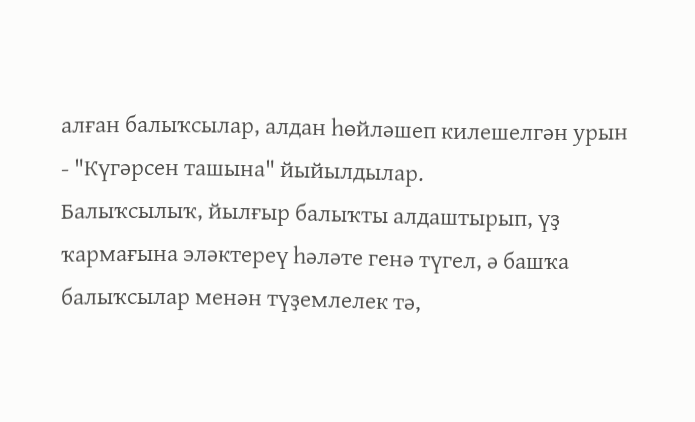алған балыҡсылар, алдан һөйләшеп килешелгән урын - "Күгәрсен ташына" йыйылдылар.
Балыҡсылыҡ, йылғыр балыҡты алдаштырып, үҙ ҡармағына эләктереү һәләте генә түгел, ә башҡа балыҡсылар менән түҙемлелек тә,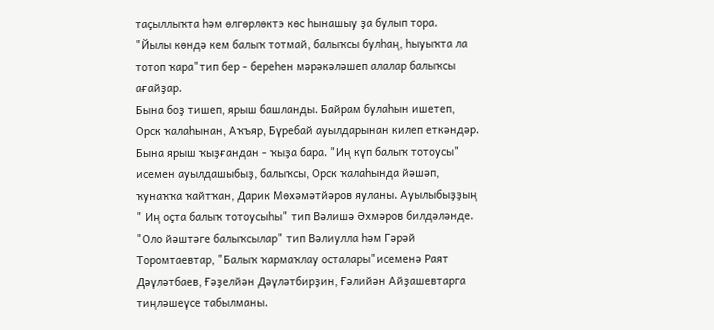таҫыллыҡта һәм өлгөрлөктэ көс һынашыу ҙа булып тора.
"Йылы көндә кем балыҡ тотмай, балыҡсы булһаң, һыуыҡта ла тотоп ҡара"тип бер - береһен мәрәкәләшеп алалар балыҡсы ағайҙар.
Бына боҙ тишеп, ярыш башланды. Байрам булаһын ишетеп, Орск ҡалаһынан, Аҡъяр, Бүребай ауылдарынан килеп еткәндәр. Бына ярыш ҡыҙғандан - ҡыҙа бара. "Иң күп балыҡ тотоусы" исемен ауылдашыбыҙ, балыҡсы, Орск ҡалаһында йәшәп, ҡунаҡҡа ҡайтҡан, Дарик Мөхәмәтйәров яуланы. Ауылыбыҙҙың " Иң оҫта балыҡ тотоусыһы" тип Вәлишә Әхмәров билдәләнде. "Оло йәштәге балыҡсылар" тип Вәлиулла һәм Гәрәй Торомтаевтар, "Балыҡ ҡармаҡлау осталары"исеменә Раят Дәүләтбаев, Ғәҙелйән Дәүләтбирҙин, Ғәлийән Айҙашевтарга тиңләшеүсе табылманы.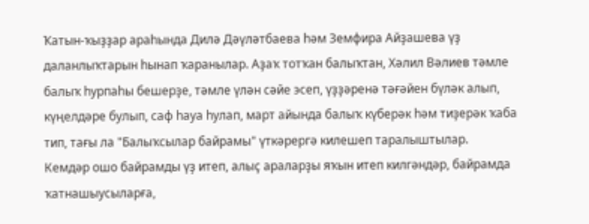Ҡатын-ҡыҙҙар араһында Дилә Дәүләтбаева һәм Земфира Айҙашева үҙ даланлыҡтарын һынап ҡаранылар. Аҙаҡ тотҡан балыҡтан, Хәлил Вәлиев тәмле балыҡ һурпаһы бешерҙе, тәмле үлән сәйе эсеп, үҙҙәренә тәғәйен бүләк алып, күңелдәре булып, саф һауа һулап, март айында балыҡ күберәк һәм тиҙерәк ҡаба тип, тағы ла "Балыҡсылар байрамы" үткәрергә килешеп таралыштылар.
Кемдәр ошо байрамды үҙ итеп, алыҫ араларҙы яҡын итеп килгәндәр, байрамда ҡатнашыусыларға,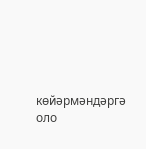көйәрмәндәргә оло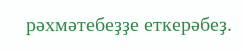рәхмәтебеҙҙе еткерәбеҙ.